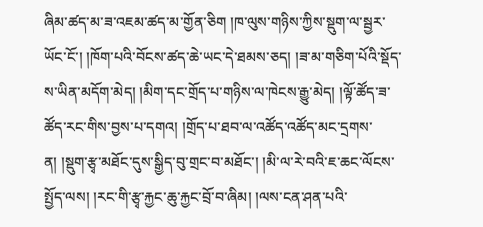ཞིམ་ཚད་མ་ཟ་འཇམ་ཚད་མ་གྱོན་ཅིག །ཁ་ལུས་གཉིས་ཀྱིས་སྡུག་ལ་སྦྱར་ཡོང་ངོ་། །ཁོག་པའི་བོངས་ཚད་ཆེ་ཡང་དེ་ཐམས་ཅད། །ཟ་མ་གཅིག་པོའི་སྡོད་ས་ཡིན་མདོག་མེད། །མིག་དང་གྲོད་པ་གཉིས་ལ་ཁེངས་རྒྱུ་མེད། །ལྟོ་ཚོད་ཟ་ཚོད་རང་གིས་བྱས་པ་དགའ། །གྲོད་པ་ཐབ་ལ་འཚོད་འཚོད་མང་དྲགས་ན། །སྡུག་རྩྭ་མཐོང་དུས་སྒྱིད་བུ་གྲང་བ་མཐོང་། །མི་ལ་རེ་བའི་ཇ་ཆང་ལོངས་སྤྱོད་ལས། །རང་གི་རྩྭ་རྐྱང་ཆུ་རྐྱང་བྲོ་བ་ཞིམ། །ལས་ངན་ཤན་པའི་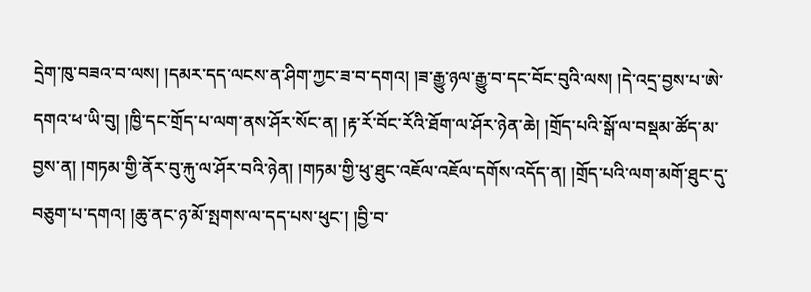དྲེག་ཁུ་བཟའ་བ་ལས། །དམར་དད་ལངས་ན་ཤིག་ཀྱང་ཟ་བ་དགའ། །ཟ་རྒྱུ་ཉལ་རྒྱུ་བ་དང་བོང་བུའི་ལས། །དེ་འདྲ་བྱས་པ་ཨེ་དགའ་ཕ་ཡི་བུ། །ཁྱི་དང་གྲོད་པ་ལག་ནས་ཤོར་སོང་ན། །རྟ་རོ་བོང་རོའི་ཐོག་ལ་ཤོར་ཉེན་ཆེ། །གྲོད་པའི་སྒོ་ལ་བསྡམ་ཚོད་མ་བྱས་ན། །གཏམ་གྱི་ནོར་བུ་རྐུ་ལ་ཤོར་བའི་ཉེན། །གཏམ་གྱི་ཕུ་ཐུང་འཇོལ་འཇོལ་དགོས་འདོད་ན། །གྲོད་པའི་ལག་མགོ་ཐུང་དུ་བཅུག་པ་དགའ། །ཆུ་ནང་ཉ་མོ་སྤགས་ལ་དད་པས་ཕུང་། །བྱི་བ་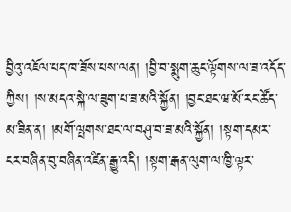བྱིའུ་འཇོལ་པད་ཁ་ཟོས་པས་ལན། །བྱི་བ་སྨུག་ཆུང་ལྟོགས་ལ་ཟ་འདོད་ཀྱིས། །ས་མདའ་སྐེ་ལ་ཟུག་པ་ཟ་མའི་སྐྱོན། །བྱང་ཐང་ཝ་མོ་རང་ཚོད་མ་ཟིན་ན། །མགོ་ལྤགས་ཐང་ལ་བཤུ་བ་ཟ་མའི་སྐྱོན། །སྟག་དམར་ངར་བཞིན་བུ་བཞིན་འཛིན་རྒྱུ་འདི། །སྟག་རྒན་ལུག་ལ་ཁྱི་ལྟར་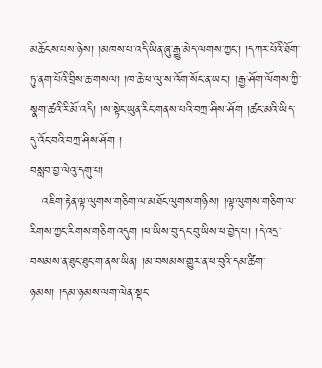མཆོངས་པས་ཉེས། །མཁས་པ་འདི་ཡིན་ཞུ་རྒྱུ་མེད་ལགས་ཀྱང་། །དཀར་པོའི་ཐོག་ཏུ་ནག་པོའི་བྲིས་ཆ་གསལ། །ཁ་ཆེ་ཕ་ལུ་ས་འོག་སོང་ན་ཡང་། །རྒྱ་ཤོག་ལོགས་ཀྱི་སྣག་ཚའི་རི་མོ་འདི། །ས་སྟེང་ཡུན་རིང་གནས་པའི་བཀྲ་ཤིས་ཤོག །ཚང་མའི་ཡིད་དུ་འོང་བའི་བཀྲ་ཤིས་ཤོག །
བསླབ་བྱ་ལེའུ་དགུ་པ།
   འཇིག་རྟེན་ལྟ་ལུགས་གཅིག་ལ་མཐོང་ལུགས་གཉིས། །ལྟ་ལུགས་གཅིག་ལ་རིགས་ཀྱང་རིགས་གཅིག་འདུག །ཕ་ཡིས་བུ་དང་བུ་ཡིས་ཕ་བྱེད་པ། །དེ་འདྲ་བསམས་ན་ཐུང་ཐུང་ག་ནས་ཡིན། །མ་བསམས་གྱུར་ན་ཕ་བུའི་དམ་ཚིག་ཉམས། །དམ་ཉམས་ལག་ལེན་སྡང་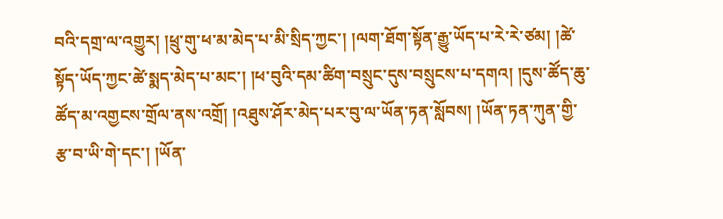བའི་དགྲ་ལ་འགྱུར། །ཕྲུ་གུ་ཕ་མ་མེད་པ་མི་སྲིད་ཀྱང་། །ལག་ཐོག་སྟོན་རྒྱུ་ཡོད་པ་རེ་རེ་ཙམ། །ཚེ་སྟོད་ཡོད་ཀྱང་ཚེ་སྨད་མེད་པ་མང་། །ཕ་བུའི་དམ་ཚིག་བསྲུང་དུས་བསྲུངས་པ་དགའ། །དུས་ཚོད་ཆུ་ཚོད་མ་འགྱངས་གྲོལ་ནས་འགྲོ། །འཐུས་ཤོར་མེད་པར་བུ་ལ་ཡོན་ཏན་སློབས། །ཡོན་ཏན་ཀུན་གྱི་རྩ་བ་ཡི་གེ་དང་། །ཡོན་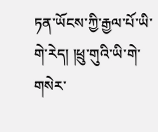ཏན་ཡོངས་ཀྱི་རྒྱལ་པོ་ཡི་གེ་རེད། །ཕྲུ་གུའི་ཡི་གེ་གསེར་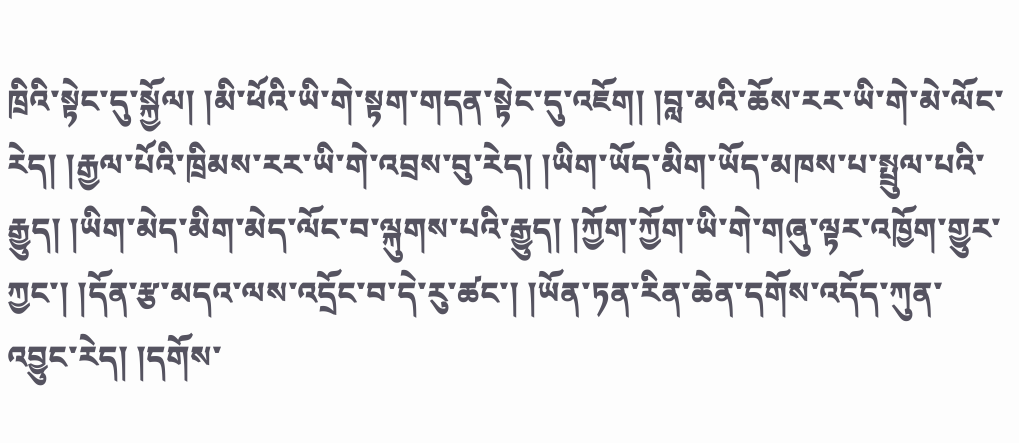ཁྲིའི་སྟེང་དུ་སྐྱོལ། །མི་ཕོའི་ཡི་གེ་སྟག་གདན་སྟེང་དུ་འཇོག། །བླ་མའི་ཆོས་རར་ཡི་གེ་མེ་ལོང་རེད། །རྒྱལ་པོའི་ཁྲིམས་རར་ཡི་གེ་འབྲས་བུ་རེད། །ཡིག་ཡོད་མིག་ཡོད་མཁས་པ་སྤྲུལ་པའི་རྒྱུད། །ཡིག་མེད་མིག་མེད་ལོང་བ་ལྐུགས་པའི་རྒྱུད། །ཀྱོག་ཀྱོག་ཡི་གེ་གཞུ་ལྟར་འཁྱོག་གྱུར་ཀྱང་། །དོན་རྩ་མདའ་ལས་འདྲོང་བ་དེ་རུ་ཚང་། །ཡོན་ཏན་རིན་ཆེན་དགོས་འདོད་ཀུན་འབྱུང་རེད། །དགོས་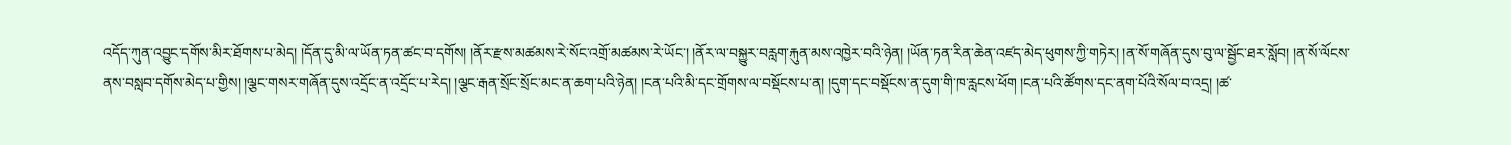འདོད་ཀུན་འབྱུང་དགོས་མིར་ཐོགས་པ་མེད། །དོན་དུ་མི་ལ་ཡོན་ཏན་ཚང་བ་དགོས། །ནོར་རྫས་མཚམས་རེ་སོང་འགྲོ་མཚམས་རེ་ཡོང་། །ནོར་ལ་བསྐྱུར་བརླག་རྐུན་མས་འཁྱེར་བའི་ཉེན། །ཡོན་ཏན་རིན་ཆེན་འཛད་མེད་ཕུགས་ཀྱི་གཏེར། །ན་སོ་གཞོན་དུས་བུ་ལ་སྦྱོང་ཐར་སློབ། །ན་སོ་ལོངས་ནས་བསླབ་དགོས་མེད་པ་གྱིས། །ལྕང་གསར་གཞོན་དུས་འདྲོང་ན་འདྲོང་པ་རེད། །ལྕང་རྒན་སྲོང་སྲོང་མང་ན་ཆག་པའི་ཉེན། །ངན་པའི་མི་དང་གྲོགས་ལ་བསྡོངས་པ་ན། །དུག་དང་བསྡོངས་ན་དུག་གི་ཁ་རླངས་ཕོག །ངན་པའི་ཚོགས་དང་ནག་པོའི་སོལ་བ་འདྲ། །ཚ་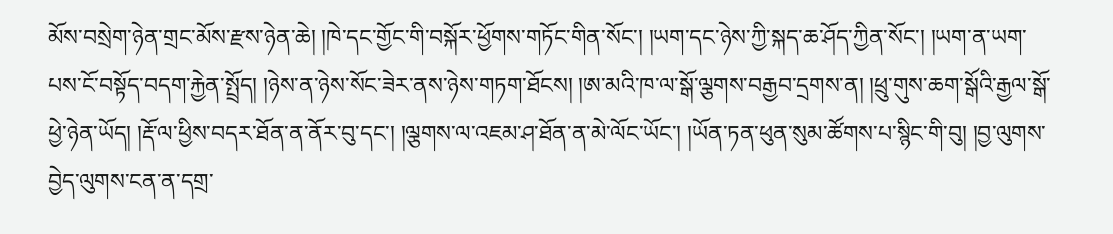མོས་བསྲེག་ཉེན་གྲང་མོས་རྫས་ཉེན་ཆེ། །ཁེ་དང་གྱོང་གི་བསྐོར་ཕྱོགས་གཏོང་གིན་སོང་། །ཡག་དང་ཉེས་ཀྱི་སྐད་ཆ་ཤོད་ཀྱིན་སོང་། །ཡག་ན་ཡག་པས་ངོ་བསྟོད་བདག་རྐྱེན་སྤྲོད། །ཉེས་ན་ཉེས་སོང་ཟེར་ནས་ཉེས་གཏག་ཐོངས། །ཨ་མའི་ཁ་ལ་སྒོ་ལྕགས་བརྒྱབ་དྲགས་ན། །ཕྲུ་གུས་ཆག་སྒོའི་རྒྱལ་སྒོ་ཕྱེ་ཉེན་ཡོད། །རྡོ་ལ་ཕྱིས་བདར་ཐོན་ན་ནོར་བུ་དང་། །ལྕགས་ལ་འཇམ་ཤ་ཐོན་ན་མེ་ལོང་ཡོང་། །ཡོན་ཏན་ཕུན་སུམ་ཚོགས་པ་སྙིང་གི་བུ། །བྱ་ལུགས་བྱེད་ལུགས་ངན་ན་དགྲ་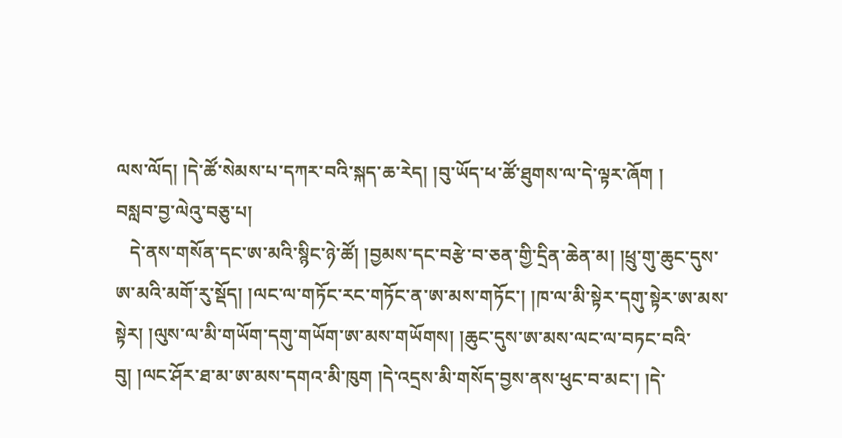ལས་ལོད། །དེ་ཚོ་སེམས་པ་དཀར་བའི་སྐད་ཆ་རེད། །བུ་ཡོད་ཕ་ཚོ་ཐུགས་ལ་དེ་ལྟར་ཞོག །
བསླབ་བྱ་ལེའུ་བཅུ་པ།
   དེ་ནས་གསོན་དང་ཨ་མའི་སྙིང་ཉེ་ཚོ། །བྱམས་དང་བརྩེ་བ་ཅན་གྱི་དྲིན་ཆེན་མ། །ཕྲུ་གུ་ཆུང་དུས་ཨ་མའི་མགོ་རུ་སྡོད། །ལང་ལ་གཏོང་རང་གཏོང་ན་ཨ་མས་གཏོང་། །ཁ་ལ་མི་སྟེར་དགུ་སྟེར་ཨ་མས་སྟེར། །ལུས་ལ་མི་གཡོག་དགུ་གཡོག་ཨ་མས་གཡོགས། །ཆུང་དུས་ཨ་མས་ལང་ལ་བཏང་བའི་བུ། །ལང་ཤོར་ཐ་མ་ཨ་མས་དགའ་མི་ཁུག །དེ་འདྲས་མི་གསོད་བྱས་ནས་ཕུང་བ་མང་། །དེ་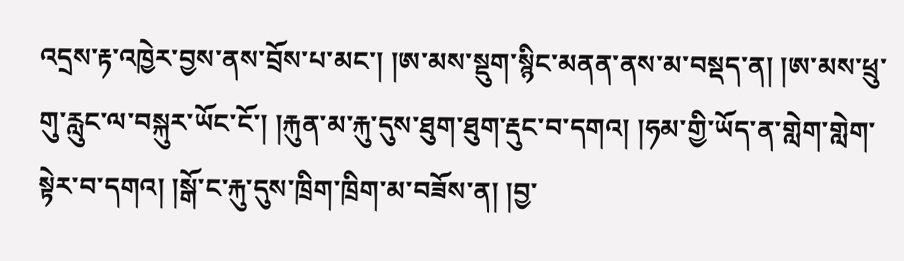འདྲས་རྟ་འཁྱེར་བྱས་ནས་བྲོས་པ་མང་། །ཨ་མས་སྡུག་སྙིང་མནན་ནས་མ་བསྡད་ན། །ཨ་མས་ཕྲུ་གུ་རླུང་ལ་བསྐུར་ཡོང་ངོ་། །རྐུན་མ་རྐུ་དུས་ཐུག་ཐུག་རྡུང་བ་དགའ། །ཧམ་གྱི་ཡོད་ན་གླེག་གླེག་སྟེར་བ་དགའ། །སྒོ་ང་རྐུ་དུས་ཁྲིག་ཁྲིག་མ་བཟོས་ན། །བྱ་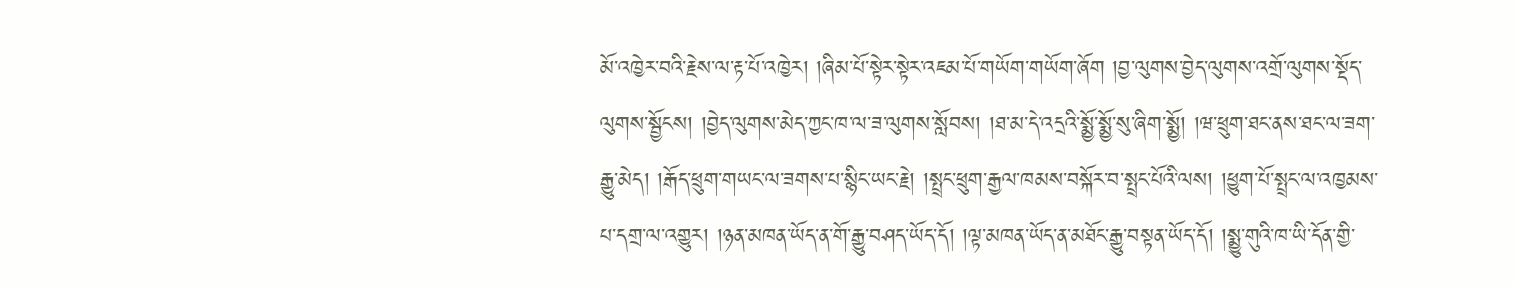མོ་འཁྱེར་བའི་རྗེས་ལ་རྟ་པོ་འཁྱེར། །ཞིམ་པོ་སྟེར་སྟེར་འཇམ་པོ་གཡོག་གཡོག་ཞོག །བྱ་ལུགས་བྱེད་ལུགས་འགྲོ་ལུགས་སྡོད་ལུགས་སྦྱོངས། །བྱེད་ལུགས་མེད་ཀྱང་ཁ་ལ་ཟ་ལུགས་སློབས། །ཐ་མ་དེ་འདྲའི་སྨྱོ་སྨྱོ་སུ་ཞིག་སྨྱོ། །ཝ་ཕྲུག་ཐང་ནས་ཐང་ལ་ཟག་རྒྱུ་མེད། །རྒོད་ཕྲུག་གཡང་ལ་ཟགས་པ་སྙིང་ཡང་རྗེ། །སྤྲང་ཕྲུག་རྒྱལ་ཁམས་བསྐོར་བ་སྤྲང་པོའི་ལས། །ཕྱུག་པོ་སྤྲང་ལ་འཁྱམས་པ་དགྲ་ལ་འགྱུར། །ཉན་མཁན་ཡོད་ན་གོ་རྒྱུ་བཤད་ཡོད་དོ། །ལྟ་མཁན་ཡོད་ན་མཐོང་རྒྱུ་བསྟན་ཡོད་དོ། །སྨྱུ་གུའི་ཁ་ཡི་དོན་གྱི་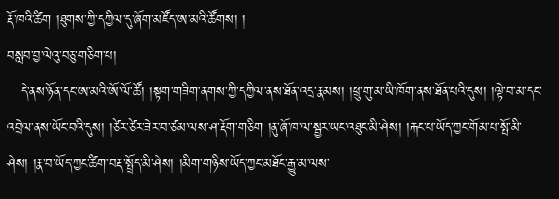རྡོ་ཁའི་ཚིག །ཐུགས་ཀྱི་དཀྱིལ་དུ་ཞོག་མཛོད་ཨ་མའི་ཚོགས། །
བསླབ་བྱ་ལེའུ་བཅུ་གཅིག་པ།
   དེ་ནས་ཉོན་དང་ཨ་མའི་ཨོ་ལོ་ཚོ། །སྟག་གཟིག་ནགས་ཀྱི་དཀྱིལ་ནས་ཐོན་འདྲ་རྣམས། །ཕྲུ་གུ་མ་ཡི་ཁོག་ནས་ཐོན་པའི་དུས། །ལྟེ་བ་མ་དང་འབྲེལ་ནས་ཡོང་བའི་དུས། །ཙེར་ཙེར་ཟེར་བ་ཙམ་ལས་ཤ་རྡོག་གཅིག །ནུ་ཞོ་ཁ་ལ་སྦྱར་ཡང་འཐུང་མི་ཤེས། །རྐང་པ་ཡོད་ཀྱང་གོམ་པ་སྤོ་མི་ཤེས། །རྣ་བ་ཡོད་ཀྱང་ཚིག་བརྡ་སྤྲོད་མི་ཤེས། །མིག་གཉིས་ཡོད་ཀྱང་མཐོང་རྒྱུ་མ་ལས་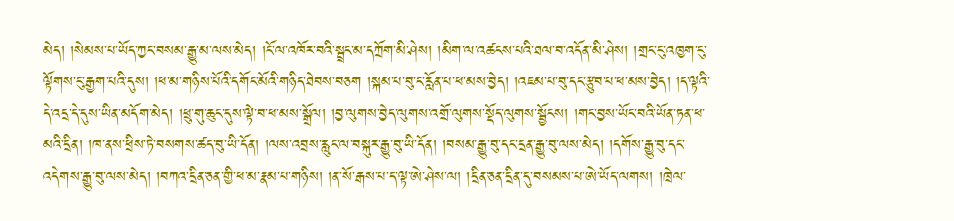མེད། །སེམས་པ་ཡོད་ཀྱང་བསམ་རྒྱུ་མ་ལས་མེད། །ངོ་ལ་འཁོར་བའི་སྦྲང་མ་དཀྲོག་མི་ཤེས། །མིག་ལ་འཚངས་པའི་ཐལ་བ་འདོན་མི་ཤེས། །གྲང་ངུ་འཁྱག་ངུ་ལྟོགས་ངུ་རྒྱག་པའི་དུས། །ཕ་མ་གཉིས་པོའི་དགོང་མོའི་གཉིད་ཐེབས་བཅག །སྐམ་པ་བུ་ང་རློན་པ་ཕ་མས་བྱེད། །འཇམ་པ་བུ་དང་རྩུབ་པ་ཕ་མས་བྱེད། །ད་ལྟའི་དེ་འདྲ་དེ་དུས་ཡིན་མདོག་མེད། །ཕྲུ་གུ་ཆུང་དུས་ལྟེ་བ་ཕ་མས་སྒྲོལ། །བྱ་ལུགས་བྱེད་ལུགས་འགྲོ་ལུགས་སྡོད་ལུགས་སྦྱོངས། །གང་བྱས་ཡོང་བའི་ཡོན་ཏན་ཕ་མའི་དྲིན། །ཁ་ནས་ཕྲིས་ཏེ་བསགས་ཚད་བུ་ཡི་དོན། །ལས་འབྲས་རླུང་ལ་བསྐུར་རྒྱུ་བུ་ཡི་དོན། །བསམ་རྒྱུ་བུ་དང་དྲན་རྒྱུ་བུ་ལས་མེད། །དགོས་རྒྱུ་བུ་དང་འདེགས་རྒྱུ་བུ་ལས་མེད། །བཀའ་དྲིན་ཅན་གྱི་ཕ་མ་རྣམ་པ་གཉིས། །ན་སོ་རྒས་པ་ད་ལྟ་ཨེ་ཤེས་ལ། །དྲིན་ཅན་དྲིན་དུ་བསམས་པ་ཨེ་ཡོད་ལགས། །ཁྲེལ་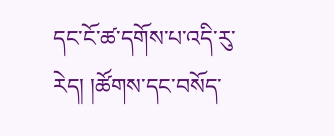དང་ངོ་ཚ་དགོས་པ་འདི་རུ་རེད། །ཚོགས་དང་བསོད་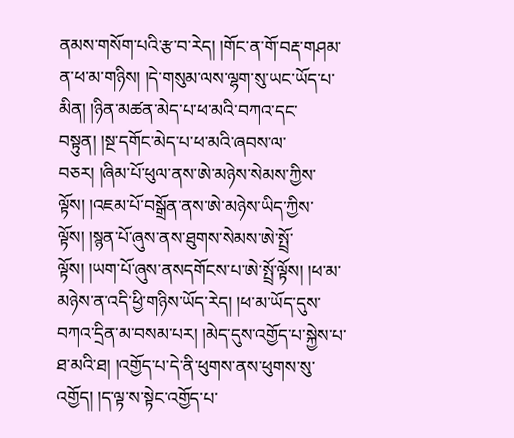ནམས་གསོག་པའི་རྩ་བ་རེད། །གོང་ན་གོ་བརྡ་གཤམ་ན་ཕ་མ་གཉིས། །དེ་གསུམ་ལས་ལྷག་སུ་ཡང་ཡོད་པ་མིན། །ཉིན་མཚན་མེད་པ་ཕ་མའི་བཀའ་དང་བསྟུན། །སྔ་དགོང་མེད་པ་ཕ་མའི་ཞབས་ལ་བཅར། །ཞིམ་པོ་ཕུལ་ནས་ཨེ་མཉེས་སེམས་ཀྱིས་ལྟོས། །འཇམ་པོ་བསྒྲོན་ནས་ཨེ་མཉེས་ཡིད་ཀྱིས་ལྟོས། །སྙན་པོ་ཞུས་ནས་ཐུགས་སེམས་ཨེ་སྤྲོ་ལྟོས། །ཡག་པོ་ཞུས་ནསདགོངས་པ་ཨེ་སྤྲོ་ལྟོས། །ཕ་མ་མཉེས་ན་འདི་ཕྱི་གཉིས་ཡོད་རེད། །ཕ་མ་ཡོད་དུས་བཀའ་དྲིན་མ་བསམ་པར། །མེད་དུས་འགྱོད་པ་སྐྱེས་པ་ཐ་མའི་ཐ། །འགྱོད་པ་དེ་ནི་ཕུགས་ནས་ཕུགས་སུ་འགྱོད། །ད་ལྟ་ས་སྟེང་འགྱོད་པ་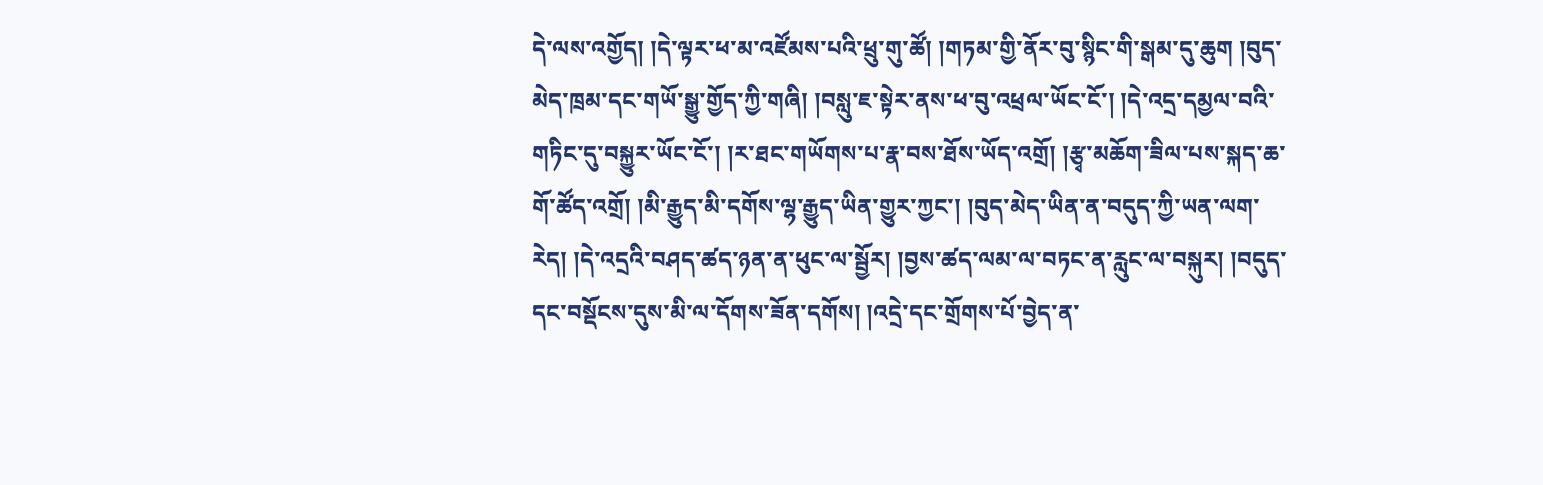དེ་ལས་འགྱོད། །དེ་ལྟར་ཕ་མ་འཛོམས་པའི་ཕྲུ་གུ་ཚོ། །གཏམ་གྱི་ནོར་བུ་སྙིང་གི་སྒམ་དུ་ཆུག །བུད་མེད་ཁྲམ་དང་གཡོ་སྒྱུ་གྱོད་ཀྱི་གཞི། །བསླུ་ཇ་སྟེར་ནས་ཕ་བུ་འཕྲལ་ཡོང་ངོ་། །དེ་འདྲ་དམྱལ་བའི་གཏིང་དུ་བསྐྱུར་ཡོང་ངོ་། །ར་ཐང་གཡོགས་པ་རྣ་བས་ཐོས་ཡོད་འགྲོ། །རྩྭ་མཆོག་ཟིལ་པས་སྐད་ཆ་གོ་ཚོད་འགྲོ། །མི་རྒྱུད་མི་དགོས་ལྷ་རྒྱུད་ཡིན་གྱུར་ཀྱང་། །བུད་མེད་ཡིན་ན་བདུད་ཀྱི་ཡན་ལག་རེད། །དེ་འདྲའི་བཤད་ཚད་ཉན་ན་ཕུང་ལ་སྦྱོར། །བྱས་ཚད་ལམ་ལ་བཏང་ན་རླུང་ལ་བསྐུར། །བདུད་དང་བསྡོངས་དུས་མི་ལ་དོགས་ཟོན་དགོས། །འདྲེ་དང་གྲོགས་པོ་བྱེད་ན་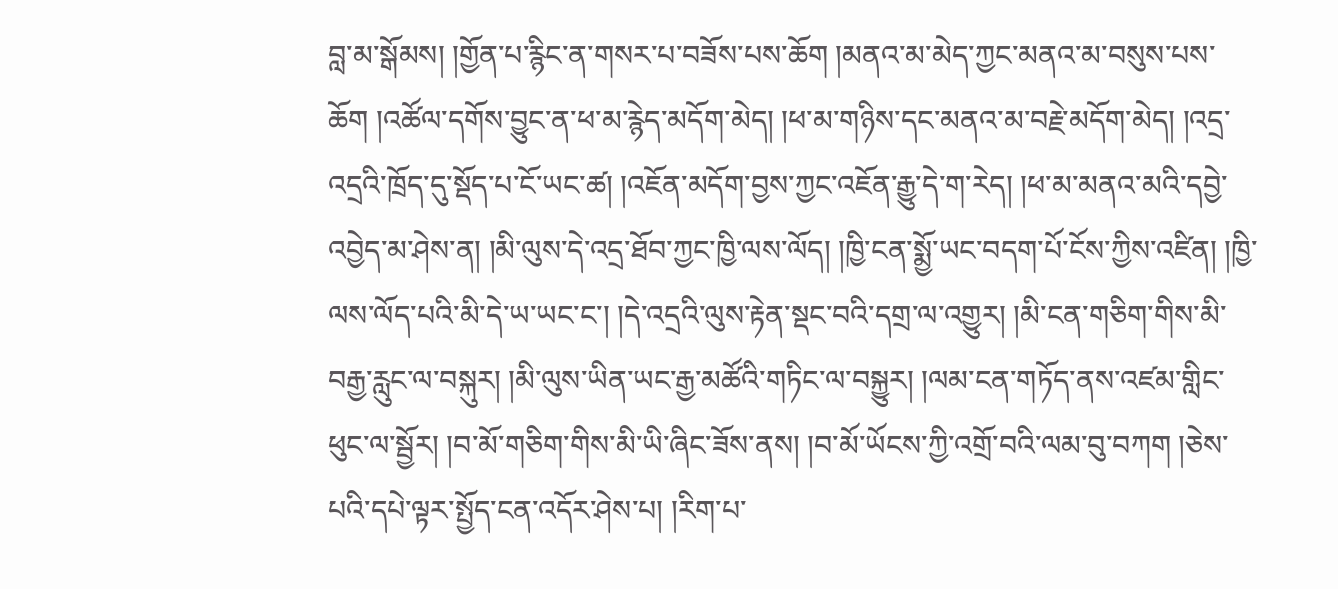བླ་མ་སྒོམས། །གྱོན་པ་རྙིང་ན་གསར་པ་བཟོས་པས་ཆོག །མནའ་མ་མེད་ཀྱང་མནའ་མ་བསུས་པས་ཆོག །འཚོལ་དགོས་བྱུང་ན་ཕ་མ་རྙེད་མདོག་མེད། །ཕ་མ་གཉིས་དང་མནའ་མ་བརྗེ་མདོག་མེད། །འདྲ་འདྲའི་ཁྲོད་དུ་སྡོད་པ་ངོ་ཡང་ཚ། །འཇོན་མདོག་བྱས་ཀྱང་འཇོན་རྒྱུ་དེ་ག་རེད། །ཕ་མ་མནའ་མའི་དབྱེ་འབྱེད་མ་ཤེས་ན། །མི་ལུས་དེ་འདྲ་ཐོབ་ཀྱང་ཁྱི་ལས་ལོད། །ཁྱི་ངན་སྨྱོ་ཡང་བདག་པོ་ངོས་ཀྱིས་འཛིན། །ཁྱི་ལས་ལོད་པའི་མི་དེ་ཡ་ཡང་ང་། །དེ་འདྲའི་ལུས་རྟེན་སྡང་བའི་དགྲ་ལ་འགྱུར། །མི་ངན་གཅིག་གིས་མི་བརྒྱ་རླུང་ལ་བསྐུར། །མི་ལུས་ཡིན་ཡང་རྒྱ་མཚོའི་གཏིང་ལ་བསྐྱུར། །ལམ་ངན་གཏོད་ནས་འཛམ་གླིང་ཕུང་ལ་སྦྱོར། །བ་མོ་གཅིག་གིས་མི་ཡི་ཞིང་ཟོས་ནས། །བ་མོ་ཡོངས་ཀྱི་འགྲོ་བའི་ལམ་བུ་བཀག །ཅེས་པའི་དཔེ་ལྟར་སྤྱོད་ངན་འདོར་ཤེས་པ། །རིག་པ་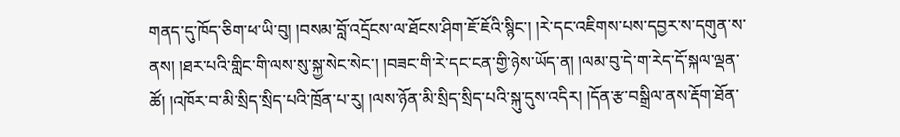གནད་དུ་ཁོད་ཅིག་ཕ་ཡི་བུ། །བསམ་བློ་འདྲོངས་ལ་ཐོངས་ཤིག་ཇོ་ཇོའི་སྙིང་། །རེ་དང་འཇིགས་པས་དབྱར་ས་དགུན་ས་ནས། །ཐར་པའི་གླིང་གི་ལས་སུ་སྐྱ་སེང་སེང་། །བཟང་གི་རེ་དང་ངན་གྱི་ཉེས་ཡོད་ན། །ལམ་བུ་དེ་ག་རེད་དོ་སྐལ་ལྡན་ཚོ། །འཁོར་བ་མི་སྲིད་སྲིད་པའི་ཁྲོན་པ་རུ། །ལས་ཉོན་མི་སྲིད་སྲིད་པའི་སྐུ་དུས་འདིར། །དོན་རྩ་བསྒྲིལ་ནས་རྡོག་ཐོན་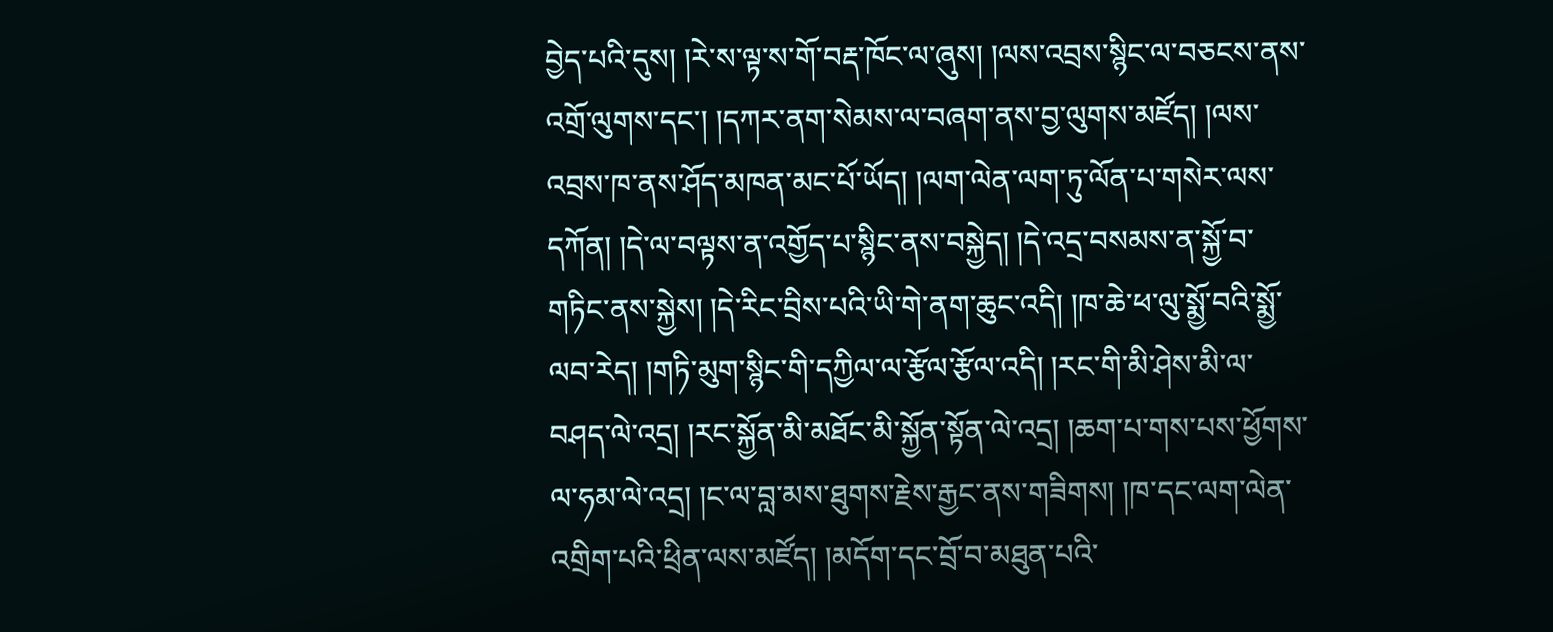བྱེད་པའི་དུས། །རེ་ས་ལྟ་ས་གོ་བརྡ་ཁོང་ལ་ཞུས། །ལས་འབྲས་སྙིང་ལ་བཅངས་ནས་འགྲོ་ལུགས་དང་། །དཀར་ནག་སེམས་ལ་བཞག་ནས་བྱ་ལུགས་མཛོད། །ལས་འབྲས་ཁ་ནས་ཤོད་མཁན་མང་པོ་ཡོད། །ལག་ལེན་ལག་ཏུ་ལོན་པ་གསེར་ལས་དཀོན། །དེ་ལ་བལྟས་ན་འགྱོད་པ་སྙིང་ནས་བསྐྱེད། །དེ་འདྲ་བསམས་ན་སྐྱོ་བ་གཏིང་ནས་སྐྱེས། །དེ་རིང་བྲིས་པའི་ཡི་གེ་ནག་ཆུང་འདི། །ཁ་ཆེ་ཕ་ལུ་སྨྱོ་བའི་སྨྱོ་ལབ་རེད། །གཏི་མུག་སྙིང་གི་དཀྱིལ་ལ་རྩོལ་རྩོལ་འདི། །རང་གི་མི་ཤེས་མི་ལ་བཤད་ལེ་འདྲ། །རང་སྐྱོན་མི་མཐོང་མི་སྐྱོན་སྟོན་ལེ་འདྲ། །ཆག་པ་གས་པས་ཕྱོགས་ལ་ཧམ་ལེ་འདྲ། །ང་ལ་བླ་མས་ཐུགས་རྗེས་རྒྱང་ནས་གཟིགས། །ཁ་དང་ལག་ལེན་འགྲིག་པའི་ཕྲིན་ལས་མཛོད། །མདོག་དང་བྲོ་བ་མཐུན་པའི་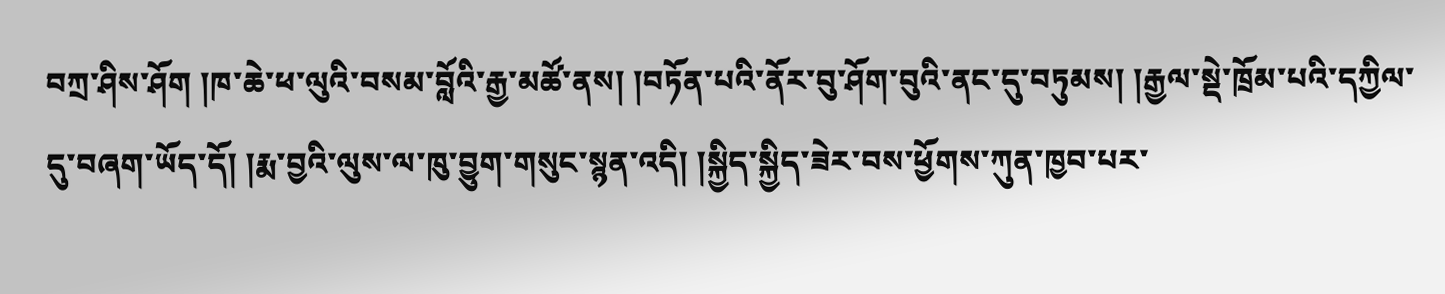བཀྲ་ཤིས་ཤོག །ཁ་ཆེ་ཕ་ལུའི་བསམ་བློའི་རྒྱ་མཚོ་ནས། །བཏོན་པའི་ནོར་བུ་ཤོག་བུའི་ནང་དུ་བཏུམས། །རྒྱལ་སྡེ་ཁྲོམ་པའི་དཀྱིལ་དུ་བཞག་ཡོད་དོ། །རྨ་བྱའི་ལུས་ལ་ཁུ་བྱུག་གསུང་སྙན་འདི། །སྐྱིད་སྐྱིད་ཟེར་བས་ཕྱོགས་ཀུན་ཁྱབ་པར་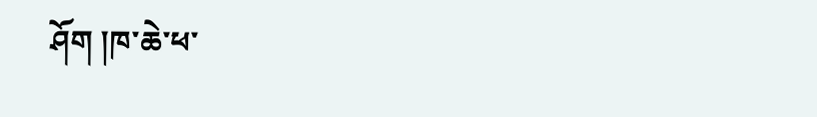ཤོག །ཁ་ཆེ་ཕ་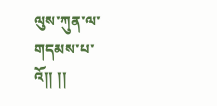ལུས་ཀུན་ལ་གདམས་པ་འོ།། །།